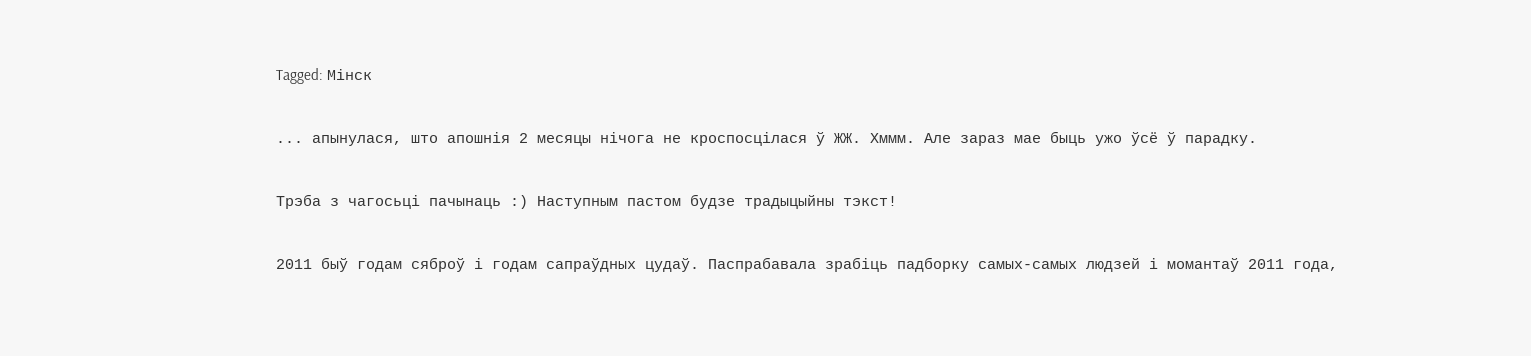Tagged: Мінск

... апынулася, што апошнія 2 месяцы нічога не кроспосцілася ў ЖЖ. Хммм. Але зараз мае быць ужо ўсё ў парадку.

Трэба з чагосьці пачынаць :) Наступным пастом будзе традыцыйны тэкст!

2011 быў годам сяброў і годам сапраўдных цудаў. Паспрабавала зрабіць падборку самых-самых людзей і момантаў 2011 года,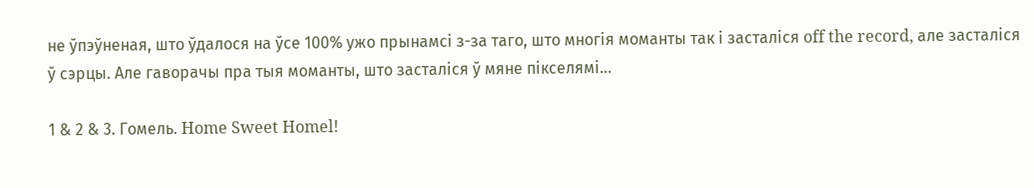не ўпэўненая, што ўдалося на ўсе 100% ужо прынамсі з-за таго, што многія моманты так і засталіся off the record, але засталіся ў сэрцы. Але гаворачы пра тыя моманты, што засталіся ў мяне пікселямі...

1 & 2 & 3. Гомель. Home Sweet Homel!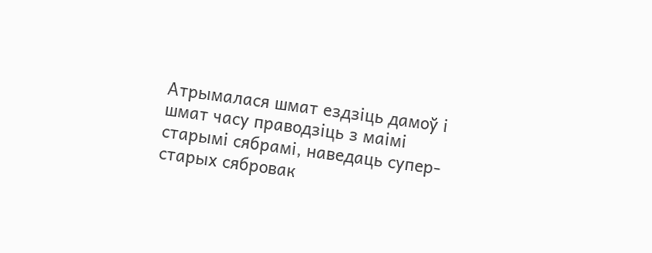Атрымалася шмат ездзіць дамоў і шмат часу праводзіць з маімі старымі сябрамі, наведаць супер-старых сябровак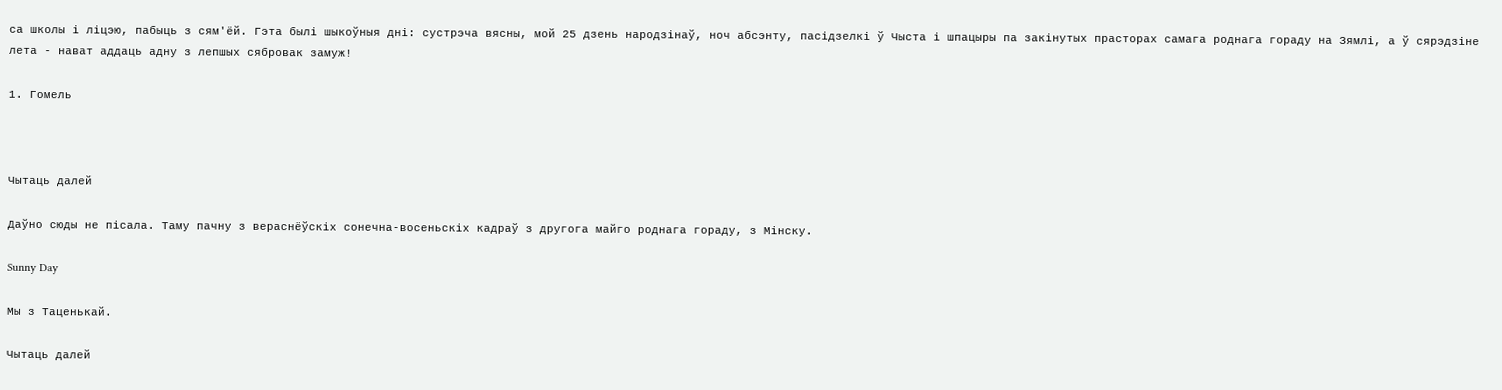са школы і ліцэю, пабыць з сям'ёй. Гэта былі шыкоўныя дні: сустрэча вясны, мой 25 дзень народзінаў, ноч абсэнту, пасідзелкі ў Чыста і шпацыры па закінутых прасторах самага роднага гораду на Зямлі, а ў сярэдзіне лета - нават аддаць адну з лепшых сябровак замуж!

1. Гомель



Чытаць далей

Даўно сюды не пісала. Таму пачну з вераснёўскіх сонечна-восеньскіх кадраў з другога майго роднага гораду, з Мінску.

Sunny Day

Мы з Таценькай.

Чытаць далей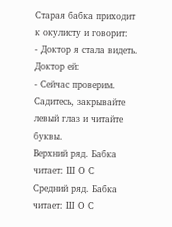Старая бабка приходит к окулисту и говорит:
- Доктор я стала видеть.
Доктор ей:
- Сейчас проверим. Садитесь, закрывайте левый глаз и читайте буквы.
Верхний ряд. Бабка читает: Ш О С
Средний ряд. Бабка читает: Ш О С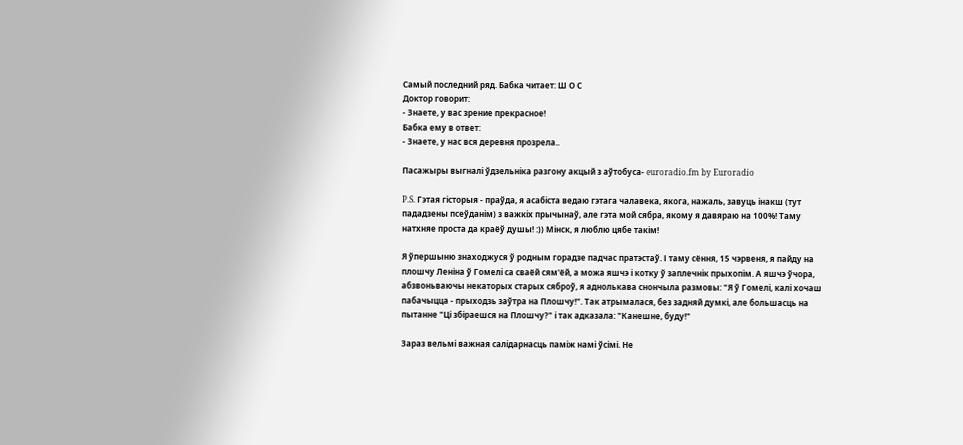Самый последний ряд. Бабка читает: Ш О С
Доктор говорит:
- Знаете, у вас зрение прекрасное!
Бабка ему в ответ:
- Знаете, у нас вся деревня прозрела..

Пасажыры выгналі ўдзельніка разгону акцый з аўтобуса- euroradio.fm by Euroradio

P.S. Гэтая гісторыя - праўда, я асабіста ведаю гэтага чалавека, якога, нажаль, завуць інакш (тут пададзены псеўданім) з важкіх прычынаў, але гэта мой сябра, якому я давяраю на 100%! Таму натхняе проста да краёў душы! :)) Мінск, я люблю цябе такім!

Я ўпершыню знаходжуся ў родным горадзе падчас пратэстаў. І таму сёння, 15 чэрвеня, я пайду на плошчу Леніна ў Гомелі са сваёй сям'ёй, а можа яшчэ і котку ў заплечнік прыхопім. А яшчэ ўчора, абзвоньваючы некаторых старых сяброў, я аднолькава снончыла размовы: "Я ў Гомелі, калі хочаш пабачыцца - прыходзь заўтра на Плошчу!". Так атрымалася, без задняй думкі, але большасць на пытанне "Ці збіраешся на Плошчу?" і так адказала: "Канешне, буду!"

Зараз вельмі важная салідарнасць паміж намі ўсімі. Не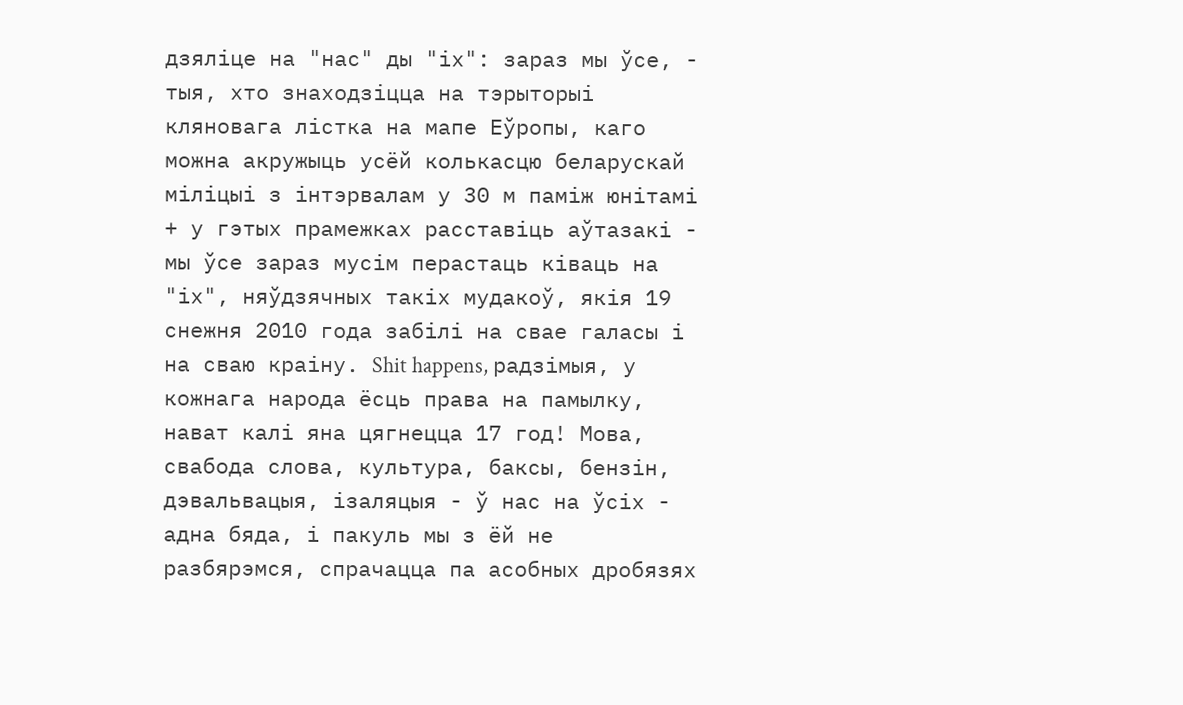дзяліце на "нас" ды "іх": зараз мы ўсе, -  тыя, хто знаходзіцца на тэрыторыі кляновага лістка на мапе Еўропы, каго можна акружыць усёй колькасцю беларускай міліцыі з інтэрвалам у 30 м паміж юнітамі + у гэтых прамежках расставіць аўтазакі - мы ўсе зараз мусім перастаць ківаць на "іх", няўдзячных такіх мудакоў, якія 19 снежня 2010 года забілі на свае галасы і на сваю краіну. Shit happens, радзімыя, у кожнага народа ёсць права на памылку, нават калі яна цягнецца 17 год! Мова, свабода слова, культура, баксы, бензін, дэвальвацыя, ізаляцыя - ў нас на ўсіх - адна бяда, і пакуль мы з ёй не разбярэмся, спрачацца па асобных дробязях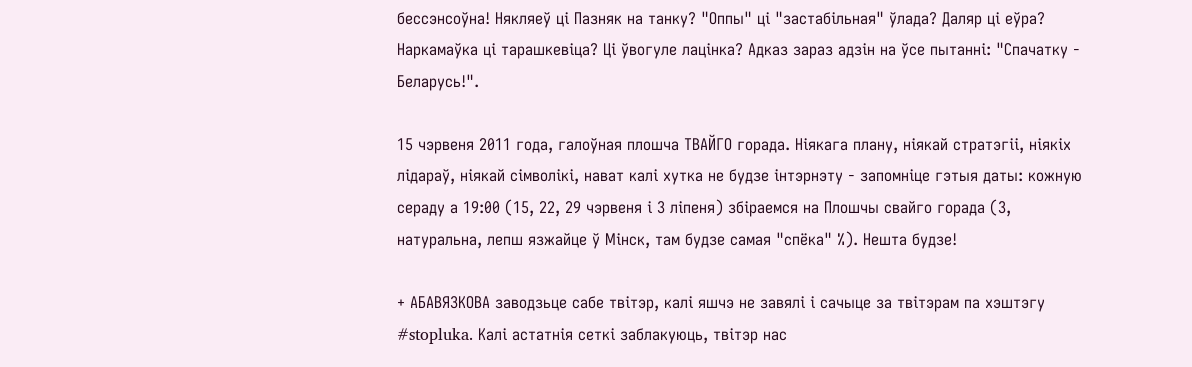бессэнсоўна! Някляеў ці Пазняк на танку? "Оппы" ці "застабільная" ўлада? Даляр ці еўра? Наркамаўка ці тарашкевіца? Ці ўвогуле лацінка? Адказ зараз адзін на ўсе пытанні: "Спачатку - Беларусь!".

15 чэрвеня 2011 года, галоўная плошча ТВАЙГО горада. Ніякага плану, ніякай стратэгіі, ніякіх лідараў, ніякай сімволікі, нават калі хутка не будзе інтэрнэту - запомніце гэтыя даты: кожную сераду а 19:00 (15, 22, 29 чэрвеня і 3 ліпеня) збіраемся на Плошчы свайго горада (3, натуральна, лепш язжайце ў Мінск, там будзе самая "спёка" %). Нешта будзе!

+ АБАВЯЗКОВА заводзьце сабе твітэр, калі яшчэ не завялі і сачыце за твітэрам па хэштэгу #stopluka. Калі астатнія сеткі заблакуюць, твітэр нас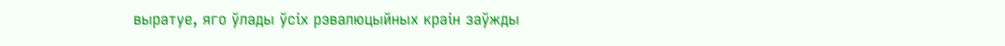выратуе, яго ўлады ўсіх рэвалюцыйных краін заўжды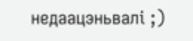недаацэньвалі ;)